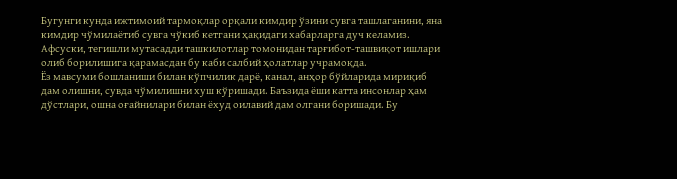Бугунги кунда ижтимоий тармоқлар орқали кимдир ўзини сувга ташлаганини, яна кимдир чўмилаётиб сувга чўкиб кетгани ҳақидаги хабарларга дуч келамиз. Афсуски, тегишли мутасадди ташкилотлар томонидан тарғибот-ташвиқот ишлари олиб борилишига қарамасдан бу каби салбий ҳолатлар учрамоқда.
Ёз мавсуми бошланиши билан кўпчилик дарё, канал, анҳор бўйларида мириқиб дам олишни, сувда чўмилишни хуш кўришади. Баъзида ёши катта инсонлар ҳам дўстлари, ошна оғайнилари билан ёхуд оилавий дам олгани боришади. Бу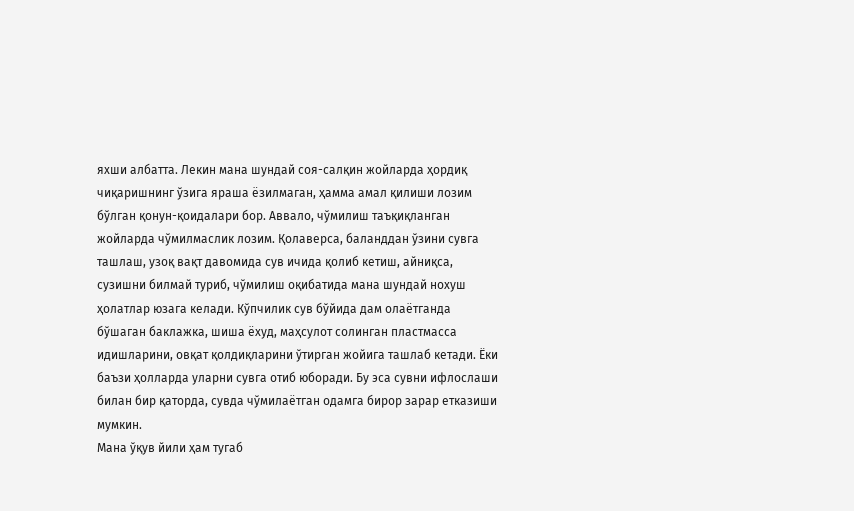яхши албатта. Лекин мана шундай соя-салқин жойларда ҳордиқ чиқаришнинг ўзига яраша ёзилмаган, ҳамма амал қилиши лозим бўлган қонун-қоидалари бор. Аввало, чўмилиш таъқиқланган жойларда чўмилмаслик лозим. Қолаверса, баланддан ўзини сувга ташлаш, узоқ вақт давомида сув ичида қолиб кетиш, айниқса, сузишни билмай туриб, чўмилиш оқибатида мана шундай нохуш ҳолатлар юзага келади. Кўпчилик сув бўйида дам олаётганда бўшаган баклажка, шиша ёхуд, маҳсулот солинган пластмасса идишларини, овқат қолдиқларини ўтирган жойига ташлаб кетади. Ёки баъзи ҳолларда уларни сувга отиб юборади. Бу эса сувни ифлослаши билан бир қаторда, сувда чўмилаётган одамга бирор зарар етказиши мумкин.
Мана ўқув йили ҳам тугаб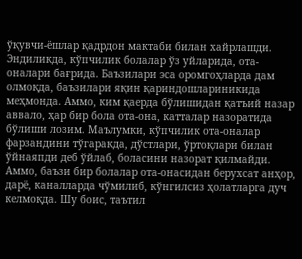ўқувчи-ёшлар қадрдон мактаби билан хайрлашди. Эндиликда, кўпчилик болалар ўз уйларида, ота-оналари бағрида. Баъзилари эса оромгоҳларда дам олмоқда, баъзилари яқин қариндошлариникида меҳмонда. Аммо, ким қаерда бўлишидан қатъий назар аввало, ҳар бир бола ота-она, катталар назоратида бўлиши лозим. Маълумки, кўпчилик ота-оналар фарзандини тўгаракда, дўстлари, ўртоқлари билан ўйнаяпди деб ўйлаб, боласини назорат қилмайди. Аммо, баъзи бир болалар ота-онасидан берухсат анҳор, дарё, каналларда чўмилиб, кўнгилсиз ҳолатларга дуч келмоқда. Шу боис, таътил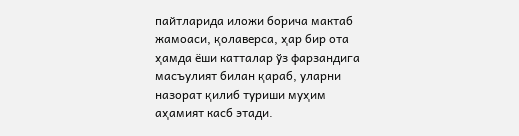пайтларида иложи борича мактаб жамоаси, қолаверса, ҳар бир ота ҳамда ёши катталар ўз фарзандига масъулият билан қараб, уларни назорат қилиб туриши муҳим аҳамият касб этади.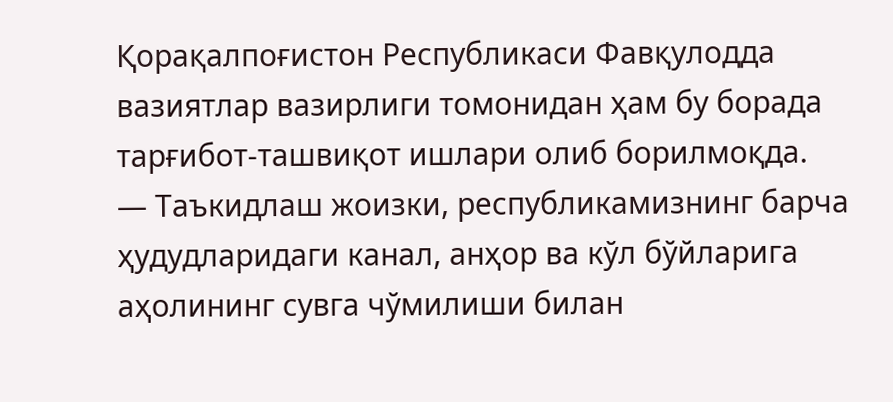Қорақалпоғистон Республикаси Фавқулодда вазиятлар вазирлиги томонидан ҳам бу борада тарғибот-ташвиқот ишлари олиб борилмоқда.
— Таъкидлаш жоизки, республикамизнинг барча ҳудудларидаги канал, анҳор ва кўл бўйларига аҳолининг сувга чўмилиши билан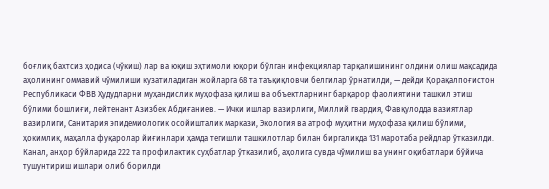боғлиқ бахтсиз ҳодиса (чўкиш) лар ва юқиш эҳтимоли юқори бўлган инфекциялар тарқалишининг олдини олиш мақсадида аҳолининг оммавий чўмилиши кузатиладиган жойларга 68 та таъқиқловчи белгилар ўрнатилди, — дейди Қорақалпоғистон Республикаси ФВВ Ҳудудларни муҳандислик муҳофаза қилиш ва объектларнинг барқарор фаолиятини ташкил этиш бўлими бошлиғи, лейтенант Азизбек Абдиғаниев. — Ички ишлар вазирлиги, Миллий гвардия, Фавқулодда вазиятлар вазирлиги, Санитария эпидемиологик осойишталик маркази, Экология ва атроф муҳитни муҳофаза қилиш бўлими, ҳокимлик, маҳалла фуқаролар йиғинлари ҳамда тегишли ташкилотлар билан биргаликда 131 маротаба рейдлар ўтказилди. Канал, анҳор бўйларида 222 та профилактик суҳбатлар ўтказилиб, аҳолига сувда чўмилиш ва унинг оқибатлари бўйича тушунтириш ишлари олиб борилди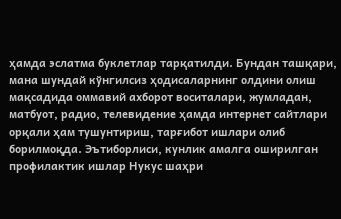ҳамда эслатма буклетлар тарқатилди. Бундан ташқари, мана шундай кўнгилсиз ҳодисаларнинг олдини олиш мақсадида оммавий ахборот воситалари, жумладан, матбуот, радио, телевидение ҳамда интернет сайтлари орқали ҳам тушунтириш, тарғибот ишлари олиб борилмоқда. Эътиборлиси, кунлик амалга оширилган профилактик ишлар Нукус шаҳри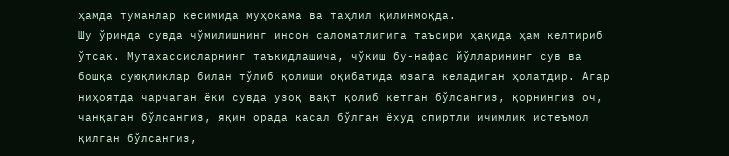ҳамда туманлар кесимида муҳокама ва таҳлил қилинмоқда.
Шу ўринда сувда чўмилишнинг инсон саломатлигига таъсири ҳақида ҳам келтириб ўтсак. Мутахассисларнинг таъкидлашича, чўкиш бу-нафас йўлларининг сув ва бошқа суюқликлар билан тўлиб қолиши оқибатида юзага келадиган ҳолатдир. Агар ниҳоятда чарчаган ёки сувда узоқ вақт қолиб кетган бўлсангиз, қорнингиз оч, чанқаган бўлсангиз, яқин орада касал бўлган ёхуд спиртли ичимлик истеъмол қилган бўлсангиз,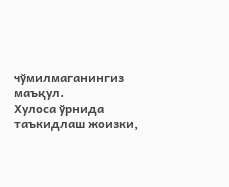чўмилмаганингиз маъқул.
Хулоса ўрнида таъкидлаш жоизки,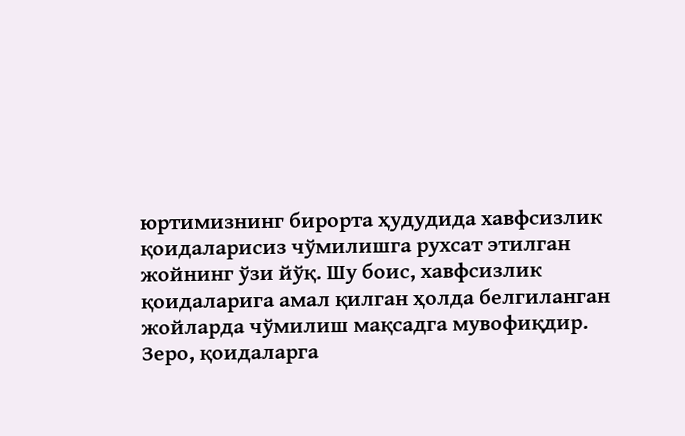юртимизнинг бирорта ҳудудида хавфсизлик қоидаларисиз чўмилишга рухсат этилган жойнинг ўзи йўқ. Шу боис, хавфсизлик қоидаларига амал қилган ҳолда белгиланган жойларда чўмилиш мақсадга мувофиқдир.
Зеро, қоидаларга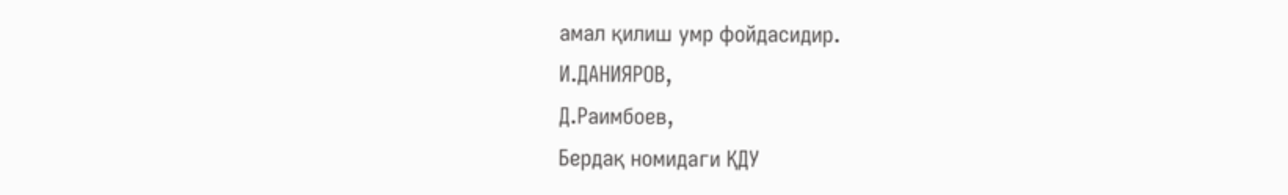амал қилиш умр фойдасидир.
И.ДАНИЯРОВ,
Д.Раимбоев,
Бердақ номидаги ҚДУ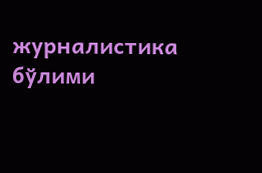журналистика бўлими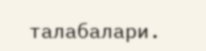талабалари.